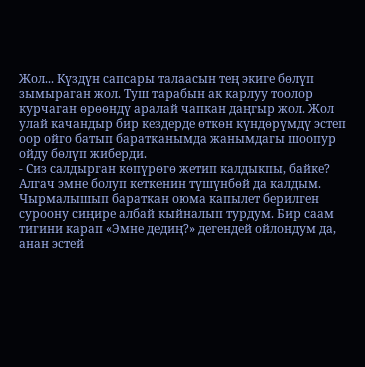Жол... Күздүн сапсары талаасын тең экиге бөлүп зымыраган жол. Туш тарабын ак карлуу тоолор курчаган өрөөндү аралай чапкан даңгыр жол. Жол улай качандыр бир кездерде өткөн күндөрүмдү эстеп оор ойго батып баратканымда жанымдагы шоопур ойду бөлүп жиберди.
- Сиз салдырган көпүрөгө жетип калдыкпы, байке?
Алгач эмне болуп кеткенин түшүнбөй да калдым. Чырмалышып бараткан оюма капылет берилген суроону сиңире албай кыйналып турдум. Бир саам тигини карап «Эмне дедиң?» дегендей ойлондум да, анан эстей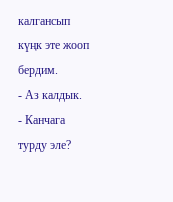калгансып күңк эте жооп бердим.
- Аз калдык.
- Канчага турду эле?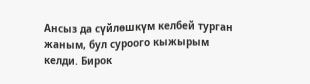Ансыз да сүйлөшкүм келбей турган жаным, бул суроого кыжырым келди. Бирок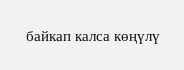байкап калса көңүлү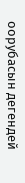оорубасын дегендей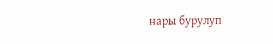нары бурулуп